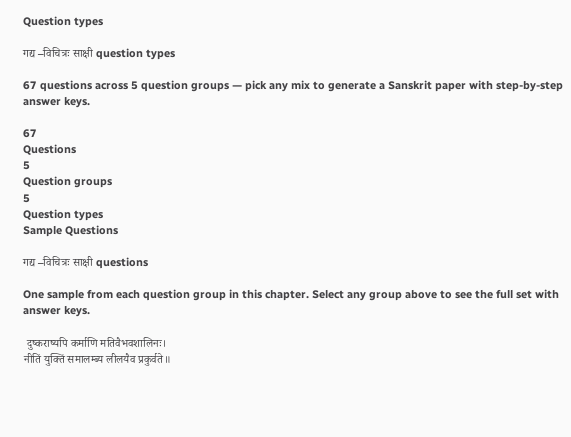Question types

गद्य –विचित्रः साक्षी question types

67 questions across 5 question groups — pick any mix to generate a Sanskrit paper with step-by-step answer keys.

67
Questions
5
Question groups
5
Question types
Sample Questions

गद्य –विचित्रः साक्षी questions

One sample from each question group in this chapter. Select any group above to see the full set with answer keys.

 दुष्कराष्यपि कर्माणि मतिवैभवशालिनः।
नीतिं युक्तिं समालम्ब्य लीलयैव प्रकुर्वते॥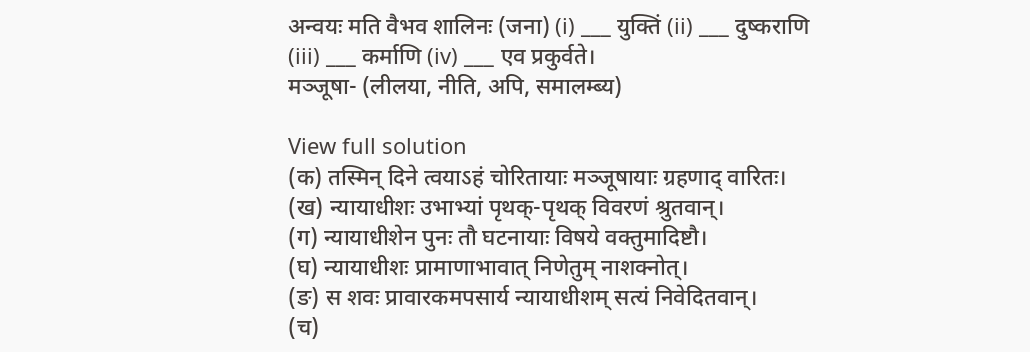अन्वयः मति वैभव शालिनः (जना) (i) ___ युक्तिं (ii) ___ दुष्कराणि (iii) ___ कर्माणि (iv) ___ एव प्रकुर्वते।
मञ्जूषा- (लीलया, नीति, अपि, समालम्ब्य)

View full solution
(क) तस्मिन् दिने त्वयाऽहं चोरितायाः मञ्जूषायाः ग्रहणाद् वारितः।
(ख) न्यायाधीशः उभाभ्यां पृथक्-पृथक् विवरणं श्रुतवान्।
(ग) न्यायाधीशेन पुनः तौ घटनायाः विषये वक्तुमादिष्टौ।
(घ) न्यायाधीशः प्रामाणाभावात् निणेतुम् नाशक्नोत्।
(ङ) स शवः प्रावारकमपसार्य न्यायाधीशम् सत्यं निवेदितवान्।
(च)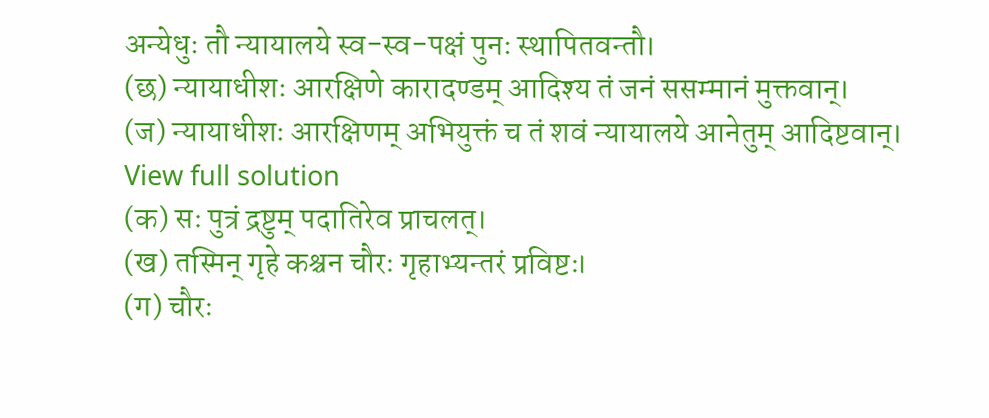अन्येधुः तौ न्यायालये स्व-स्व-पक्षं पुनः स्थापितवन्तौ।
(छ) न्यायाधीशः आरक्षिणे कारादण्डम् आदिश्य तं जनं ससम्मानं मुक्तवान्।
(ज) न्यायाधीशः आरक्षिणम् अभियुक्तं च तं शवं न्यायालये आनेतुम् आदिष्टवान्।
View full solution
(क) सः पुत्रं द्रष्टुम् पदातिरेव प्राचलत्।
(ख) तस्मिन् गृहे कश्चन चौरः गृहाभ्यन्तरं प्रविष्टः।
(ग) चौरः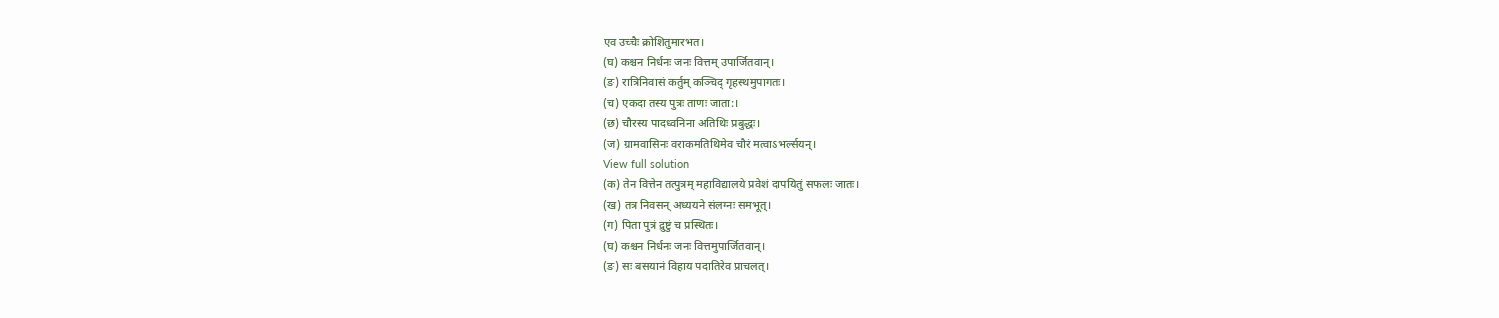एव उच्चैः क्रोशितुमारभत।
(घ) कश्चन निर्धनः जनः वित्तम् उपार्जितवान्।
(ङ) रात्रिनिवासं कर्तुम् कञ्चिद् गृहस्थमुपागतः।
(च) एकदा तस्य पुत्रः ताणः जाता:।
(छ) चौरस्य पादध्वनिना अतिथिः प्रबुद्धः।
(ज) ग्रामवासिनः वराकमतिथिमेव चौरं मत्वाऽभर्ल्सयन्।
View full solution
(क) तेन वित्तेन तत्पुत्रम् महाविद्यालये प्रवेशं दापयितुं सफलः जातः।
(ख) तत्र निवसन् अध्ययने संलग्नः समभूत्।
(ग) पिता पुत्रं द्रुष्टुं च प्रस्थितः।
(घ) कश्चन निर्धनः जनः वित्तमुपार्जितवान्।
(ङ) सः बसयानं विहाय पदातिरेव प्राचलत्।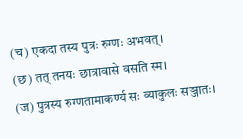(च) एकदा तस्य पुत्रः रुग्णः अभवत्।
(छ) तत् तनयः छात्रावासे वसति स्म।
(ज) पुत्रस्य रुग्णतामाकर्ण्य सः व्याकुलः सञ्जातः।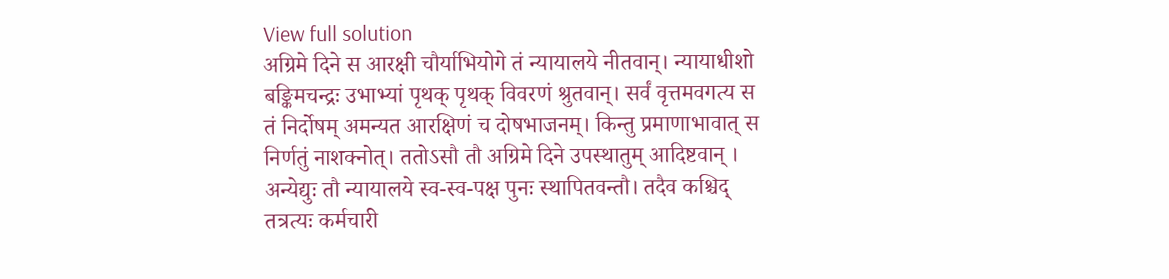View full solution
अग्रिमे दिने स आरक्षी चौर्याभियोगे तं न्यायालये नीतवान्। न्यायाधीशो बङ्किमचन्द्रः उभाभ्यां पृथक् पृथक् विवरणं श्रुतवान्। सर्वं वृत्तमवगत्य स तं निर्दोषम् अमन्यत आरक्षिणं च दोषभाजनम्। किन्तु प्रमाणाभावात् स निर्णतुं नाशक्नोत्। ततोऽसौ तौ अग्रिमे दिने उपस्थातुम् आदिष्टवान् । अन्येद्युः तौ न्यायालये स्व-स्व-पक्ष पुनः स्थापितवन्तौ। तदैव कश्चिद् तत्रत्यः कर्मचारी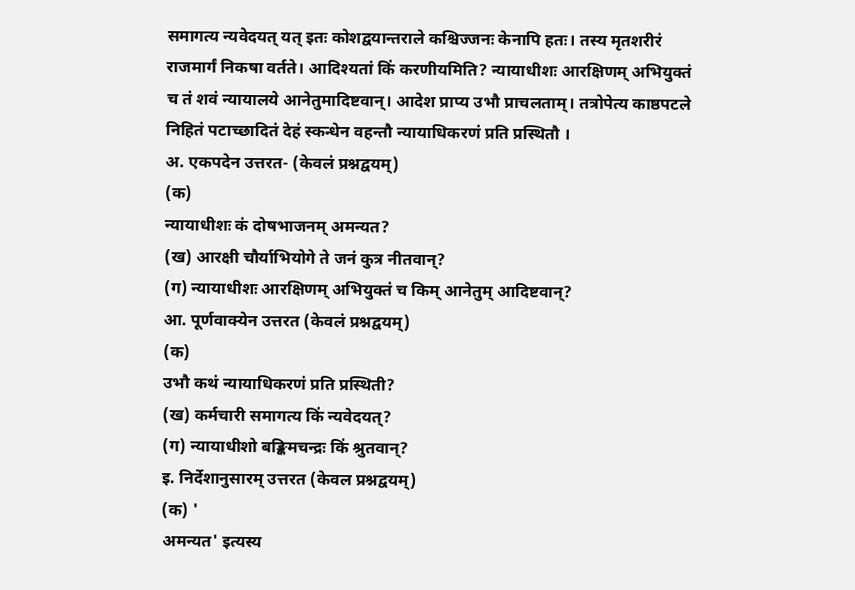समागत्य न्यवेदयत् यत् इतः कोशद्वयान्तराले कश्चिज्जनः केनापि हतः। तस्य मृतशरीरं राजमार्गं निकषा वर्तते। आदिश्यतां किं करणीयमिति? न्यायाधीशः आरक्षिणम् अभियुक्तं च तं शवं न्यायालये आनेतुमादिष्टवान्। आदेश प्राप्य उभौ प्राचलताम्। तत्रोपेत्य काष्ठपटले निहितं पटाच्छादितं देहं स्कन्धेन वहन्तौ न्यायाधिकरणं प्रति प्रस्थितौ ।
अ. एकपदेन उत्तरत- (केवलं प्रश्नद्वयम्)
(क)
न्यायाधीशः कं दोषभाजनम् अमन्यत?
(ख) आरक्षी चौर्याभियोगे ते जनं कुत्र नीतवान्?
(ग) न्यायाधीशः आरक्षिणम् अभियुक्तं च किम् आनेतुम् आदिष्टवान्?
आ. पूर्णवाक्येन उत्तरत (केवलं प्रश्नद्वयम्)
(क)
उभौ कथं न्यायाधिकरणं प्रति प्रस्थिती?
(ख) कर्मचारी समागत्य किं न्यवेदयत्?
(ग) न्यायाधीशो बङ्किमचन्द्रः किं श्रुतवान्?
इ. निर्देशानुसारम् उत्तरत (केवल प्रश्नद्वयम्)
(क) '
अमन्यत' इत्यस्य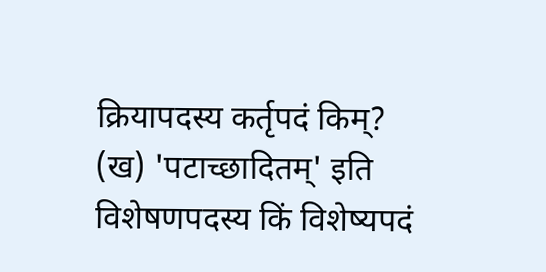क्रियापदस्य कर्तृपदं किम्?
(ख) 'पटाच्छादितम्' इति विशेषणपदस्य किं विशेष्यपदं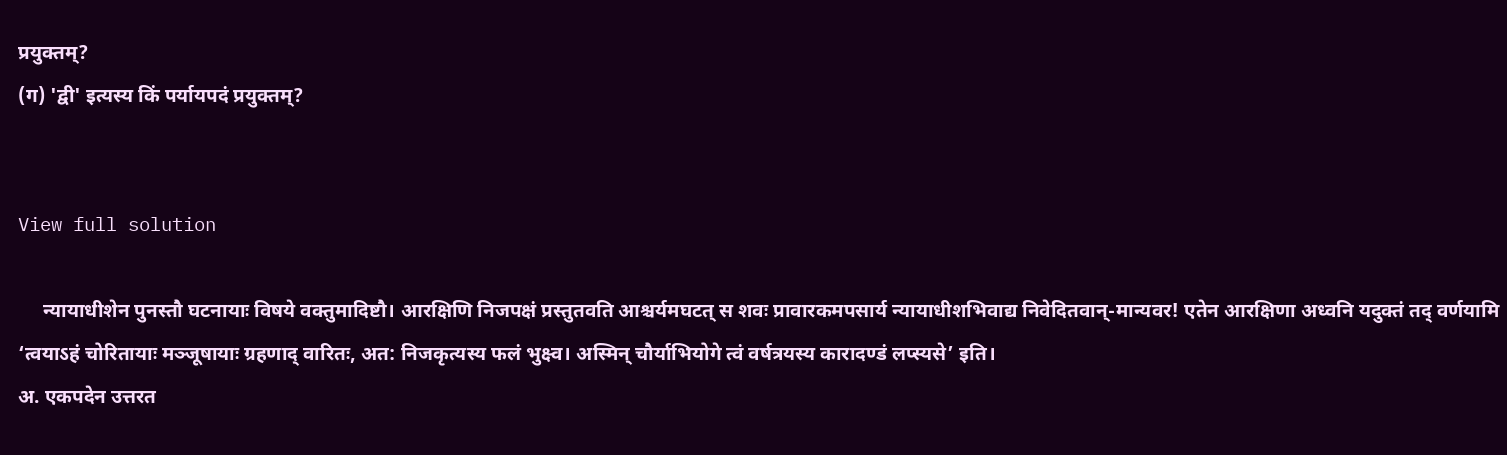प्रयुक्तम्?
(ग) 'द्वी' इत्यस्य किं पर्यायपदं प्रयुक्तम्?


View full solution

     न्यायाधीशेन पुनस्तौ घटनायाः विषये वक्तुमादिष्टौ। आरक्षिणि निजपक्षं प्रस्तुतवति आश्चर्यमघटत् स शवः प्रावारकमपसार्य न्यायाधीशभिवाद्य निवेदितवान्-मान्यवर! एतेन आरक्षिणा अध्वनि यदुक्तं तद् वर्णयामि ‘त्वयाऽहं चोरितायाः मञ्जूषायाः ग्रहणाद् वारितः, अत: निजकृत्यस्य फलं भुक्ष्व। अस्मिन् चौर्याभियोगे त्वं वर्षत्रयस्य कारादण्डं लप्स्यसे’ इति।
अ. एकपदेन उत्तरत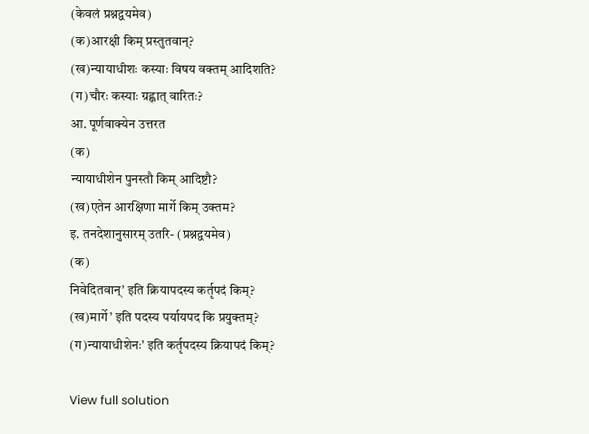(केवलं प्रश्नद्वयमेव)
(क)आरक्षी किम् प्रस्तुतवान्?
(ख)न्यायाधीशः कस्याः विषय वक्तम् आदिशति?
(ग)चौरः कस्याः ग्रह्णात् वारितः?
आ. पूर्णवाक्येन उत्तरत
(क)
न्यायाधीशेन पुनस्तौ किम् आदिष्टौ?
(ख)एतेन आरक्षिणा मार्गे किम् उक्तम?
इ. तनदेशानुसारम् उतरि- (प्रश्नद्वयमेव)
(क)
निवेदितवान्’ इति क्रियापदस्य कर्तृपदं किम्?
(ख)मार्गे’ इति पदस्य पर्यायपद कि प्रयुक्तम्?
(ग)न्यायाधीशेनः’ इति कर्तृपदस्य क्रियापदं किम्?

View full solution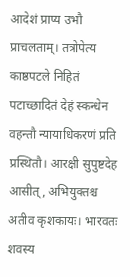आदेशं प्राप्य उभौ प्राचलताम्। तत्रोपेत्य काष्ठपटले निहितं पटाच्छादितं देहं स्कन्धेन वहन्तौ न्यायाधिकरणं प्रति प्रस्थितौ। आरक्षी सुपुष्टदेह आसीत्, अभियुक्तश्च अतीव कृशकायः। भारवतः शवस्य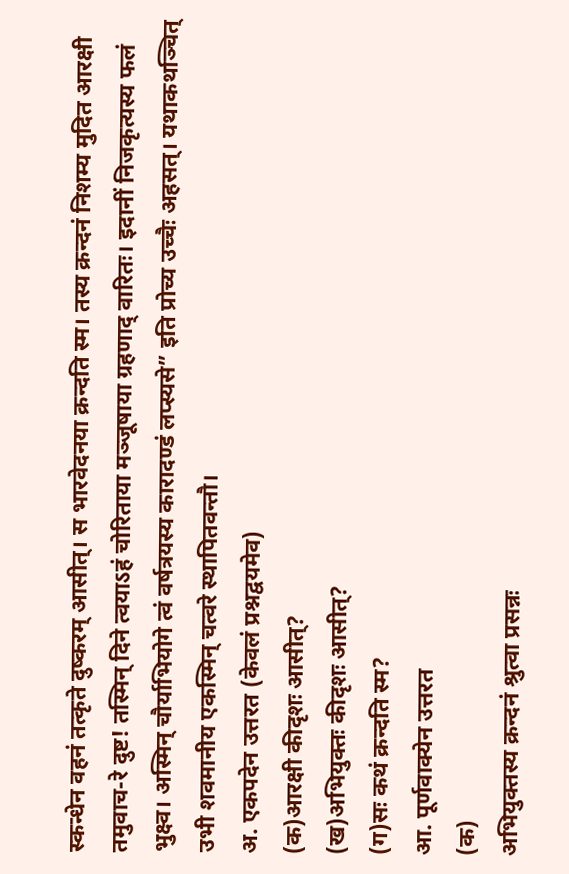स्कन्धेन वहनं तत्कृते दुष्करम् आसीत्। स भारवेदनया क्रन्दति स्म। तस्य क्रन्दनं निशम्य मुदित आरक्षी तमुवाच-रे दुष्ट! तस्मिन् दिने त्वयाऽहं चोरिताया मञ्जूषाया ग्रहणाद् वारितः। इदानीं निजकृत्यस्य फलं भुक्ष्व। अस्मिन् चौर्याभियोगे त्वं वर्षत्रयस्य कारादण्डं लप्स्यसे” इति प्रोच्य उच्चैः अहसत्। यथाकथञ्चित् उभी शवमानीय एकस्मिन् चत्वरे स्थापितवन्तौ।
अ. एकपदेन उत्तरत (केवलं प्रश्नद्वयमेव)
(क)आरक्षी कीदृशः आसीत्?
(ख)अभियुक्तः कीदृशः आसीत्?
(ग)सः कथं क्रन्दति स्म?
आ. पूर्णवाक्येन उत्तरत
(क)
अभियुक्तस्य क्रन्दनं श्रुत्वा प्रसन्नः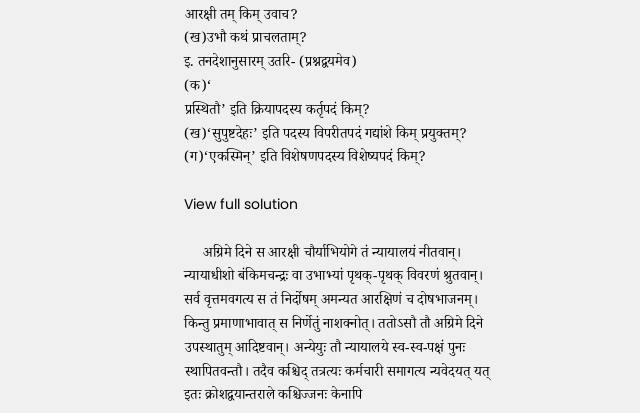आरक्षी तम् किम् उवाच?
(ख)उभौ कथं प्राचलताम्?
इ. तनदेशानुसारम् उतरि- (प्रश्नद्वयमेव)
(क)‘
प्रस्थितौ’ इति क्रियापदस्य कर्तृपदं किम्?
(ख)‘सुपुष्टदेहः’ इति पदस्य विपरीतपदं गद्यांशे किम् प्रयुक्तम्?
(ग)‘एकस्मिन्’ इति विशेषणपदस्य विशेष्यपदं किम्?

View full solution

     अग्रिमे दिने स आरक्षी चौर्याभियोगे तं न्यायालयं नीतवान्। न्यायाधीशो बंकिमचन्द्रः वा उभाभ्यां पृथक्-पृथक् विवरणं श्रुतवान्। सर्व वृत्तमवगत्य स तं निर्दोषम् अमन्यत आरक्षिणं च दोषभाजनम्। किन्तु प्रमाणाभावात् स निर्णेतुं नाशक्नोत्। ततोऽसौ तौ अग्रिमे दिने उपस्थातुम् आदिष्टवान्। अन्येयुः तौ न्यायालये स्व-स्व-पक्षं पुनः स्थापितवन्तौ। तदैव कश्चिद् तत्रत्यः कर्मचारी समागत्य न्यवेदयत् यत् इतः क्रोशद्वयान्तराले कश्चिज्जनः केनापि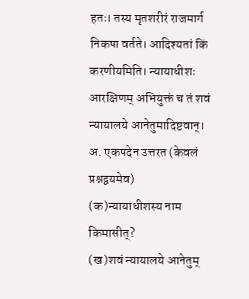हतः। तस्य मृतशरीरं राजमार्ग निकषा वर्तते। आदिश्यतां किं करणीयमिति। न्यायाधीशः आरक्षिणम् अभियुक्तं च तं शवं न्यायालये आनेतुमादिष्टवान्।
अ. एकपदेन उत्तरत (केवलं प्रश्नद्वयमेव)
(क)न्यायाधीशस्य नाम किमासीत्?
(ख)शवं न्यायालये आनेतुम्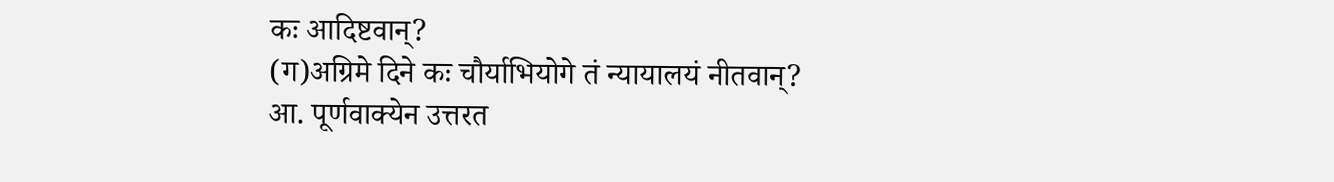कः आदिष्टवान्?
(ग)अग्रिमे दिने कः चौर्याभियोगे तं न्यायालयं नीतवान्?
आ. पूर्णवाक्येन उत्तरत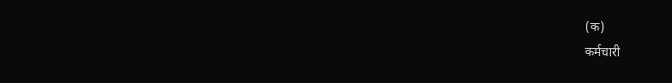(क)
कर्मचारी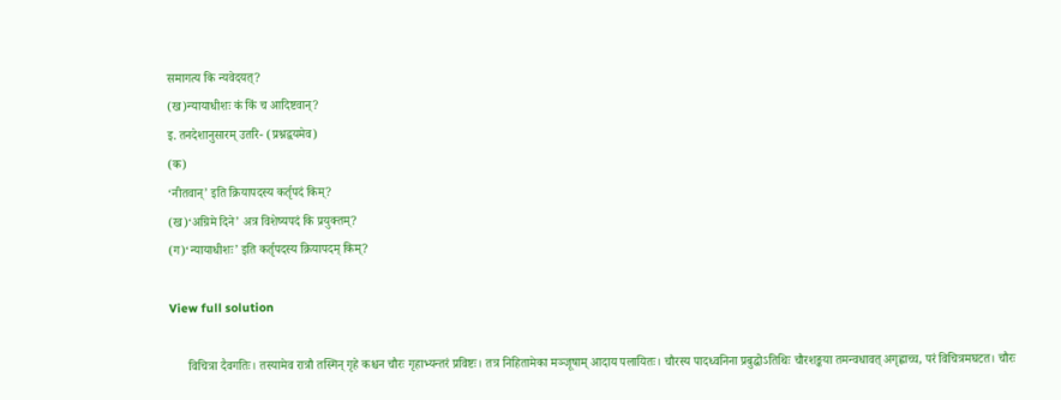समागत्य कि न्यवेदयत्?
(ख)न्यायाधीशः कं किं च आदिष्टवान्?
इ. तनदेशानुसारम् उतरि- (प्रश्नद्वयमेव)
(क)
‘नीतवान्’ इति क्रियापदस्य कर्तृपदं किम्?
(ख)‘अग्रिमे दिने’ अत्र विशेष्यपदं कि प्रयुक्तम्?
(ग)‘न्यायाधीशः’ इति कर्तृपदस्य क्रियापदम् किम्?

View full solution

      विचित्रा दैवगतिः। तस्यामेव रात्रौ तस्मिन् गृहे कश्चन चौरः गृहाभ्यन्तरं प्रविष्टः। तत्र निहितामेका मञ्जूषाम् आदाय पलायितः। चौरस्य पादध्वनिना प्रबुद्धोऽतिथिः चौरशङ्कया तमन्वधावत् अगृह्णाच्च, परं विचित्रमघटत। चौरः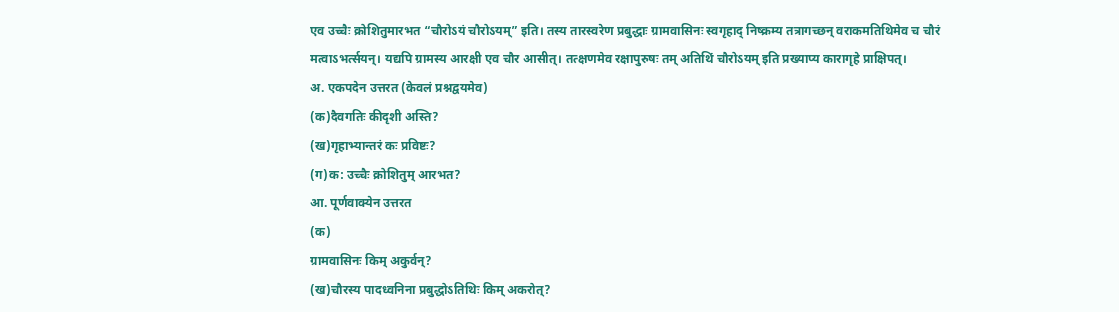एव उच्चैः क्रोशितुमारभत “चौरोऽयं चौरोऽयम्” इति। तस्य तारस्वरेण प्रबुद्धाः ग्रामवासिनः स्वगृहाद् निष्क्रम्य तत्रागच्छन् वराकमतिथिमेव च चौरं मत्वाऽभर्त्सयन्। यद्यपि ग्रामस्य आरक्षी एव चौर आसीत्। तत्क्षणमेव रक्षापुरुषः तम् अतिथिं चौरोऽयम् इति प्रख्याप्य कारागृहे प्राक्षिपत्।
अ. एकपदेन उत्तरत (केवलं प्रश्नद्वयमेव)
(क)दैवगतिः कीदृशी अस्ति?
(ख)गृहाभ्यान्तरं कः प्रविष्टः?
(ग)क: उच्चैः क्रोशितुम् आरभत?
आ. पूर्णवाक्येन उत्तरत
(क)
ग्रामवासिनः किम् अकुर्वन्?
(ख)चौरस्य पादध्वनिना प्रबुद्धोऽतिथिः किम् अकरोत्?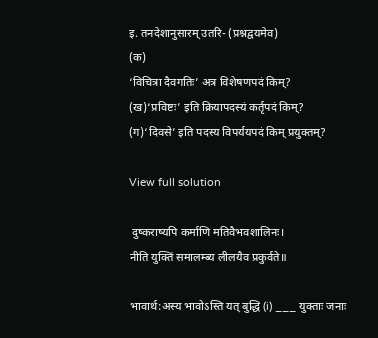इ. तनदेशानुसारम् उतरि- (प्रश्नद्वयमेव)
(क)
‘विचित्रा दैवगतिः’ अत्र विशेषणपदं किम्?
(ख)‘प्रविष्टः’ इति क्रियापदस्यं कर्तृपदं किम्?
(ग)‘दिवसे’ इति पदस्य विपर्ययपदं किम् प्रयुक्तम्?

View full solution

 दुष्कराष्यपि कर्माणि मतिवैभवशालिनः।
नीति युक्तिं समालम्ब्य लीलयैव प्रकुर्वते॥

भावार्थ:अस्य भावोऽस्ति यत् बुद्धि (i) ___ युक्ताः जनाः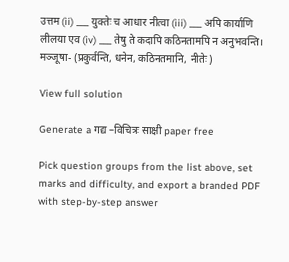उत्तम (ii) ___ युक्तेः च आधार नीत्वा (iii) ___ अपि कार्याणि लीलया एव (iv) ___ तेषु ते कदापि कठिनतामपि न अनुभवन्ति।
मञ्जूषा- (प्रकुर्वन्ति, धनेन, कठिनतमानि, नीतेः)

View full solution

Generate a गद्य –विचित्रः साक्षी paper free

Pick question groups from the list above, set marks and difficulty, and export a branded PDF with step-by-step answer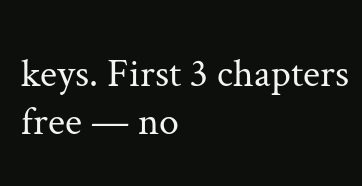keys. First 3 chapters free — no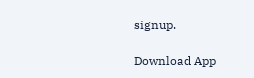signup.

Download App